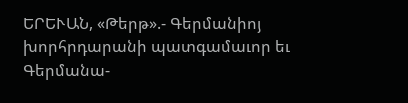ԵՐԵՒԱՆ, «Թերթ».- Գերմանիոյ խորհրդարանի պատգամաւոր եւ Գերմանա-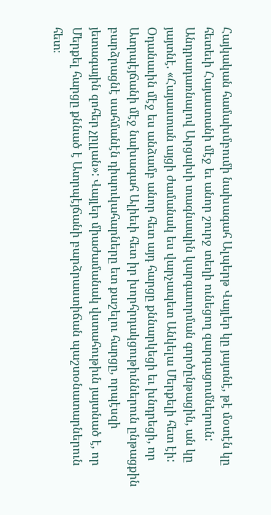Հայկական համախմբումի նախագահ Ալպերթ Վայլեր կը յայտնէ, թէ մօտէն կը հետեւի Հայաստանի մէջ եւ անոր շուրջ տեղի ունեցող զարգացումներուն:
Անդրադառնալով Արցախի տագնապին կարգաւորման գործընթացին, ան կը յայտնէ. «Հայաստան այցի ժամանակ ես վարչապետ Անկելա Մերքելի հետ էի: Օդանաւին մէջ ես անձամբ անոր հետ այդ հարցը քննարկեցի եւ խնդրեցի, որ Ատրպէյճանի մէջ նախագահ Ալիեւի հետ իր խորհրդակցութիւններուն ընթացքին բարձրացնէ սահմանէն դիպուկահարները ետ քաշելու հարցը, որպէսզի յետագային զոհեր չըլլան»: Վայլեր միաժամանակ վստահութիւն յայտնած է, որ Մերքել հարցը քննած է Ատրպէյճանի բարձրաստիճան պաշտօնատարներուն հետ։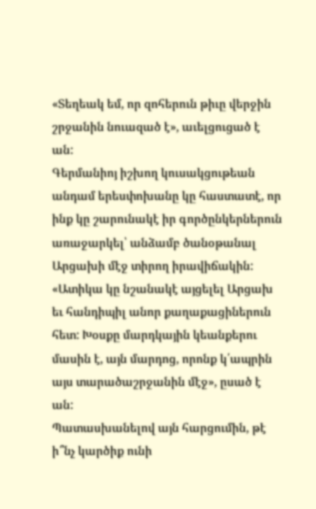«Տեղեակ եմ, որ զոհերուն թիւը վերջին շրջանին նուազած է», աւելցուցած է ան:
Գերմանիոյ իշխող կուսակցութեան անդամ երեսփոխանը կը հաստատէ, որ ինք կը շարունակէ իր գործընկերներուն առաջարկել՝ անձամբ ծանօթանալ Արցախի մէջ տիրող իրավիճակին:
«Ատիկա կը նշանակէ այցելել Արցախ եւ հանդիպիլ անոր քաղաքացիներուն հետ: Խօսքը մարդկային կեանքերու մասին է, այն մարդոց, որոնք կ՛ապրին այս տարածաշրջանին մէջ», ըսած է ան:
Պատասխանելով այն հարցումին, թէ ի՞նչ կարծիք ունի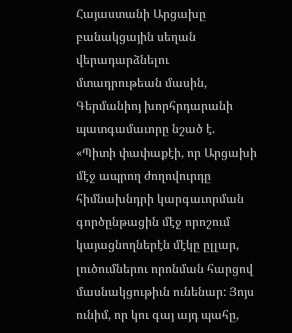Հայաստանի Արցախը բանակցային սեղան վերադարձնելու մտադրութեան մասին, Գերմանիոյ խորհրդարանի պատգամաւորը նշած է. «Պիտի փափաքէի, որ Արցախի մէջ ապրող ժողովուրդը հիմնախնդրի կարգաւորման գործընթացին մէջ որոշում կայացնողներէն մէկը ըլլար, լուծումներու որոնման հարցով մասնակցութիւն ունենար: Յոյս ունիմ, որ կու գայ այդ պահը,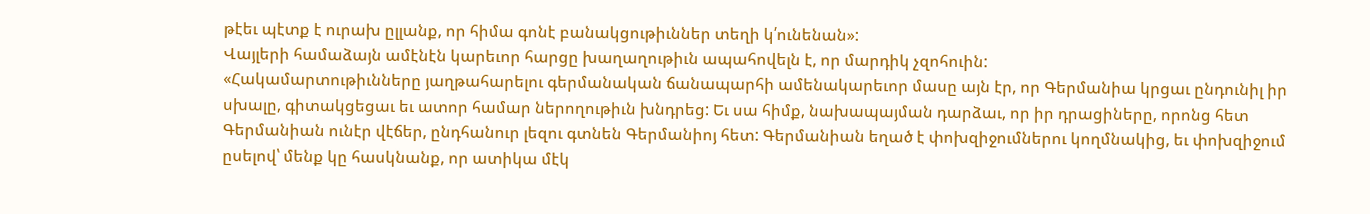թէեւ պէտք է ուրախ ըլլանք, որ հիմա գոնէ բանակցութիւններ տեղի կ՛ունենան»:
Վայլերի համաձայն ամէնէն կարեւոր հարցը խաղաղութիւն ապահովելն է, որ մարդիկ չզոհուին:
«Հակամարտութիւնները յաղթահարելու գերմանական ճանապարհի ամենակարեւոր մասը այն էր, որ Գերմանիա կրցաւ ընդունիլ իր սխալը, գիտակցեցաւ եւ ատոր համար ներողութիւն խնդրեց: Եւ սա հիմք, նախապայման դարձաւ, որ իր դրացիները, որոնց հետ Գերմանիան ունէր վէճեր, ընդհանուր լեզու գտնեն Գերմանիոյ հետ: Գերմանիան եղած է փոխզիջումներու կողմնակից, եւ փոխզիջում ըսելով՝ մենք կը հասկնանք, որ ատիկա մէկ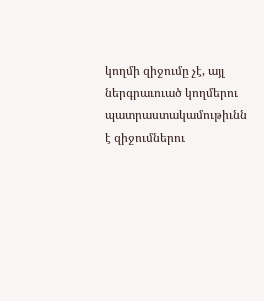կողմի զիջումը չէ, այլ ներգրաւուած կողմերու պատրաստակամութիւնն է զիջումներու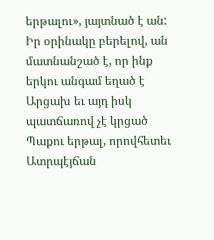երթալու», յայտնած է ան:
Իր օրինակը բերելով, ան մատնանշած է, որ ինք երկու անգամ եղած է Արցախ եւ այդ իսկ պատճառով չէ կրցած Պաքու երթալ, որովհետեւ Ատրպէյճան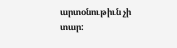արտօնութիւն չի տար: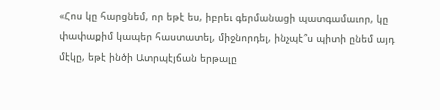«Հոս կը հարցնեմ, որ եթէ ես, իբրեւ գերմանացի պատգամաւոր, կը փափաքիմ կապեր հաստատել, միջնորդել, ինչպէ՞ս պիտի ընեմ այդ մէկը, եթէ ինծի Ատրպէյճան երթալը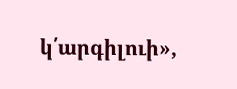կ՛արգիլուի»,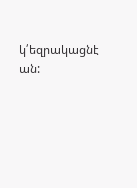կ՛եզրակացնէ ան: